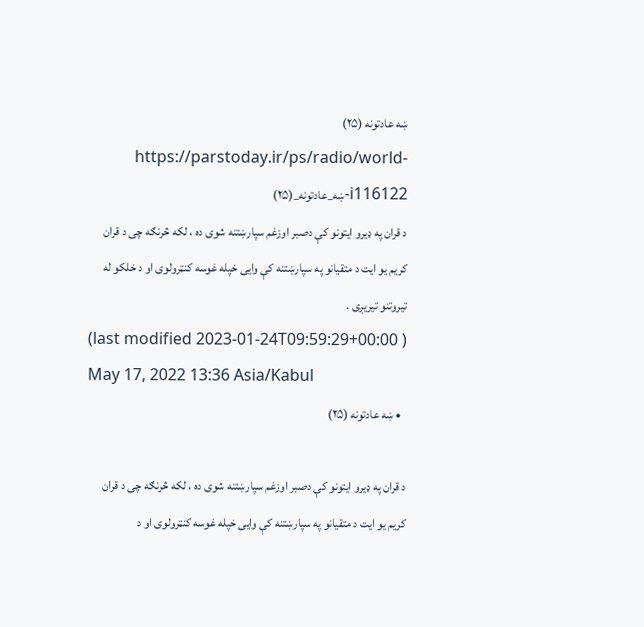ښه عادتونه (۲۵)
https://parstoday.ir/ps/radio/world-i116122-ښه_عادتونه_(۲۵)
د قران په ډیرو ایتونو کې دصبر اوزغم سپارښتنه شوی ده ، لکه څرنګه چی د قران کریم یو ایت د متقیانو په سپارښتنه کې وایی خپله غوسه کنټرولوی او د خلکو له تیروتنو تیریږی .
(last modified 2023-01-24T09:59:29+00:00 )
May 17, 2022 13:36 Asia/Kabul
  • ښه عادتونه (۲۵)

د قران په ډیرو ایتونو کې دصبر اوزغم سپارښتنه شوی ده ، لکه څرنګه چی د قران کریم یو ایت د متقیانو په سپارښتنه کې وایی خپله غوسه کنټرولوی او د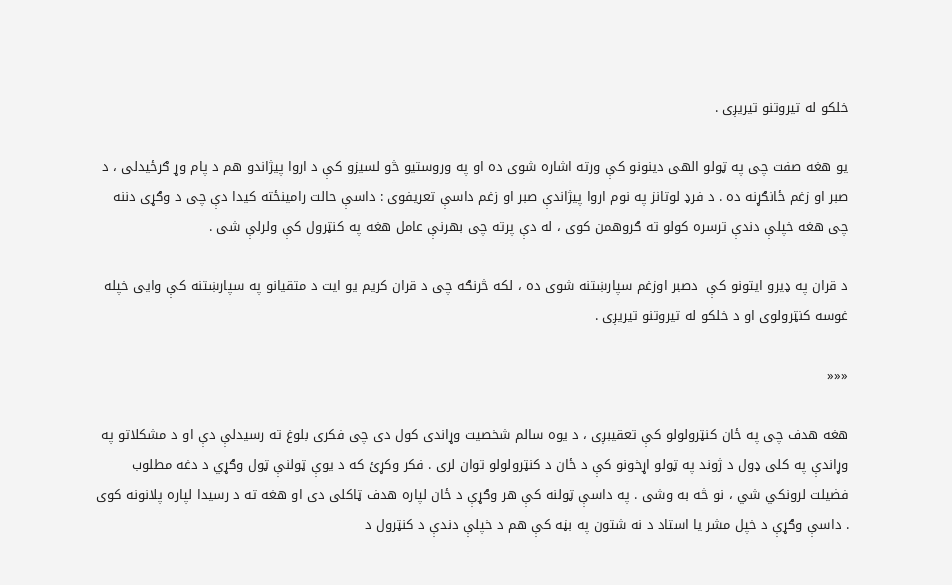خلکو له تیروتنو تیریږی .

یو هغه صفت چی په ټولو الهی دینونو کې ورته اشاره شوی ده او په وروستیو څو لسیزو کې د اروا پیژاندو هم د پام وړ ګرځیدلی ، د صبر او زغم ځانګړنه ده . د فرډ لوتانز په نوم اروا پیژاندې صبر او زغم داسې تعریفوی : داسې حالت رامینځته کیدا دې چی د وګړی دننه چی هغه خپلې دندې ترسره کولو ته ګروهمن کوی ، له دې پرته چی بهرنې عامل هغه په کنټرول کې ولرلې شی .

د قران په ډیرو ایتونو کې  دصبر اوزغم سپارښتنه شوی ده ، لکه څرنګه چی د قران کریم یو ایت د متقیانو په سپارښتنه کې وایی خپله غوسه کنټرولوی او د خلکو له تیروتنو تیریږی .

«««

هغه هدف چی په ځان کنټرولولو کې تعقیبږی ، د یوه سالم شخصیت وړاندی کول دی چی فکری بلوغ ته رسیدلې دې او د مشکلاتو په وړاندې په کلی ډول د ژوند په ټولو اړخونو کې د ځان د کنټرولولو توان لری . فکر وکړئ که د یوې ټولنې ټول وګړي د دغه مطلوب فضیلت لرونکي شي ، نو څه به وشی . په داسې ټولنه کې هر وګړې د ځان لپاره هدف ټاکلی دی او هغه ته د رسیدا لپاره پلانونه کوی . داسې وګړې د خپل مشر یا استاد د نه شتون په بڼه کې هم د خپلې دندې د کنټرول د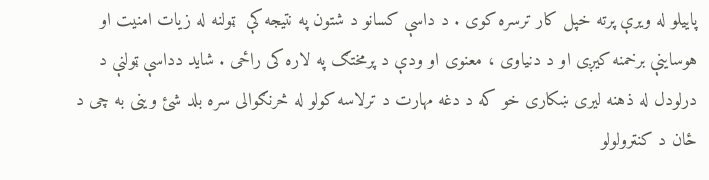پاییلو له ویرې پرته خپل کار ترسره کوی . د داسې کسانو د شتون په نتیجه کې  ټولنه له زیات امنیت او هوساینې برخمنه کیږی او د دنیاوی ، معنوی او ودې د پرمختګ په لاره کی راځی . شاید دداسې ټولنې د درلودل له ذهنه لیری ښکاری خو که د دغه مهارت د ترلاسه کولو له څرنګوالی سره بلد شئ وینی به چی د ځان د کنټرولولو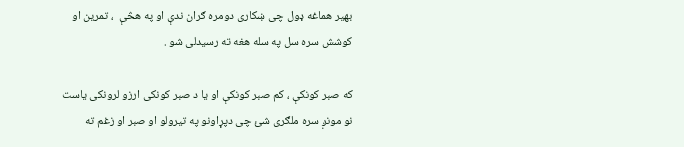بهیر هماغه ډول چی ښکاری دومره ګران ندې او په هڅې  ، تمرین او کوشش سره سل په سله هغه ته رسیدلی شو .

که صبر کونکې ، کم صبر کونکې او یا د صبر کونکی ارزو لرونکی یاست نو مونږ سره ملګری شئ چی دپړاونو په تیرولو او صبر او زغم ته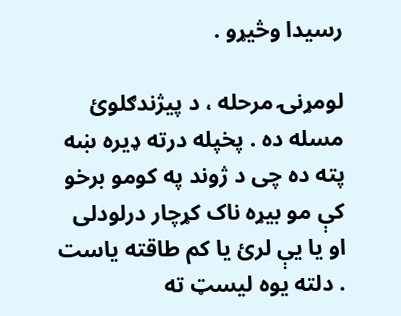رسیدا وڅیړو .

لومړنۍ مرحله ، د پیژندګلوئ  مسله ده . پخپله درته ډیره ښه پته ده چی د ژوند په کومو برخو کې مو بیړه ناک کړچار درلودلی او یا یې لرئ یا کم طاقته یاست . دلته یوه لیسټ ته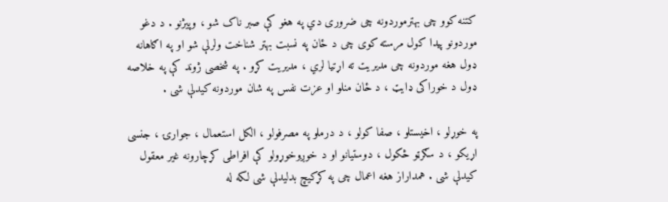کتنه کوو چی بهترموردونه چی ضروری دي په هغو کې صبر ناک شو ، وپیژنو . د دغو موردونو پیدا کول مرسته کوی چی د ځان په نسبت بهتر شناخت ولرلې شو او په اګاهانه ډول هغه موردونه چی مدیریت ته اړتیا لري ، مدیریت کړو . په شخصی ژوند کې په خلاصه ډول د خوراکی ډایټ ، د ځان منلو او عزت نفس په شان موردونه کیدلې شی .

په خوړلو ، اخیستلو ، صفا کولو ، د درملو په مصرفولو ، الکل استعمال ، جوارۍ ، جنسی اړیکو ، د سګرټو څکول ، دوستیانو او د خوږوخوړولو کې افراطی کړچارونه غیر معقول کیدلې شی . همداراز هغه اعمال چی په کړکیچ بدلیدلې شی لکه له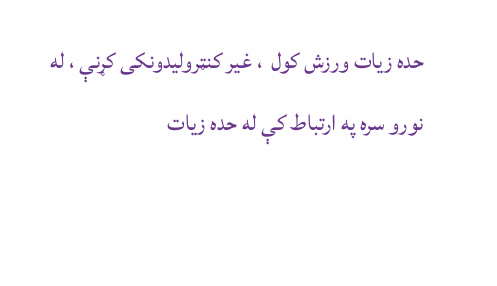حده زیات ورزش کول  ، غیر کنټرولیدونکی کړنې ، له نورو سره په ارتباط کې له حده زیات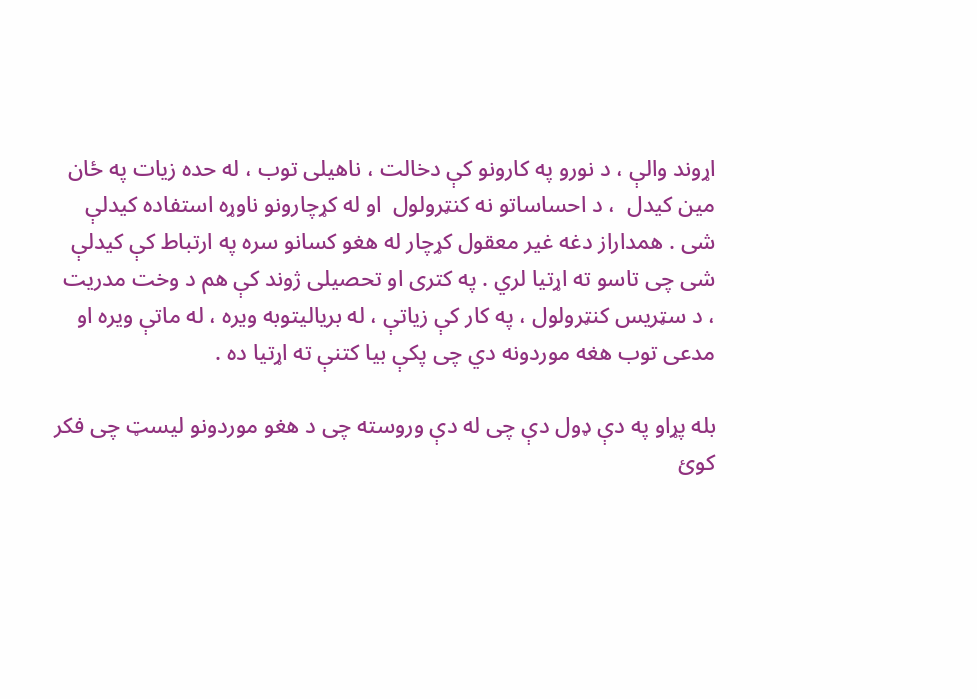اړوند والې ، د نورو په کارونو کې دخالت ، ناهیلی توب ، له حده زیات په ځان مین کیدل  ، د احساساتو نه کنټرولول  او له کړچارونو ناوړه استفاده کیدلې شی . همداراز دغه غیر معقول کړچار له هغو کسانو سره په ارتباط کې کیدلې شی چی تاسو ته اړتیا لري . په کتری او تحصیلی ژوند کې هم د وخت مدریت ، د سټریس کنټرولول ، په کار کې زیاتې ، له بریالیتوبه ویره ، له ماتې ویره او مدعی توب هغه موردونه دي چی پکې بیا کتنې ته اړتیا ده .

بله پړاو په دې ډول دې چی له دې وروسته چی د هغو موردونو لیسټ چی فکر کوئ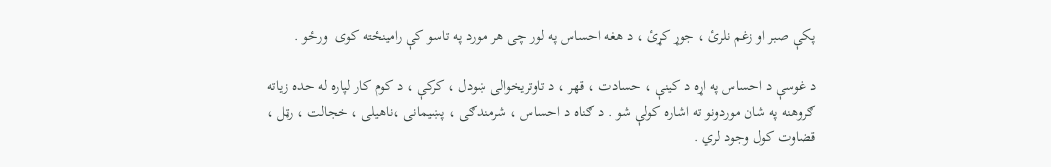پکې صبر او زغم نلرئ ، جوړ کړئ ، د هغه احساس په لور چی هر مورد په تاسو کې رامینځته کوی  ورځو .

د غوسې د احساس په اړه د کینې ، حسادت ، قهر ، د تاوتریخوالی ښودل ، کرکې ، د کوم کار لپاره له حده زیاته ګروهنه په شان موردونو ته اشاره کولې شو . د ګناه د احساس ، شرمندګی ، پښیمانی ،ناهیلی ، خجالت ، رټل ، قضاوت کول وجود لري .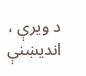د ویرې ، اندیښنې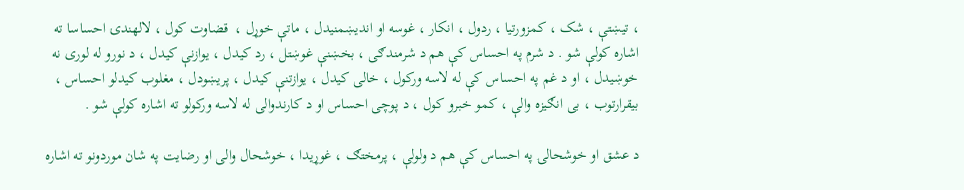، تیښتې ، شک ، کمزورتیا ، ردول ، انکار ، غوسه او اندیښمنیدل ، ماتې خوړل ،  قضاوت کول ، لالهندۍ احساسا ته اشاره کولې شو . د شرم په احساس کې هم د شرمندګی ، بخښنې غوښتل ، رد کیدل ، یوازنې کیدل ، د نورو له لوری نه خوښیدل ، او د غم په احساس کې له لاسه ورکول ، خالی کیدل ، یوازتنې کیدل ، پریښودل ، مغلوب کیدلو احساس ، بیقرارتوب ، بی انګیزه والې ، کمو خبرو کول ، د پوچی احساس او د کارندوالی له لاسه ورکولو ته اشاره کولې شو .

د عشق او خوشحالۍ په احساس کې هم د ولولې ، پرمختګ ، غوړیدا ، خوشحال والی او رضایت په شان موردونو ته اشاره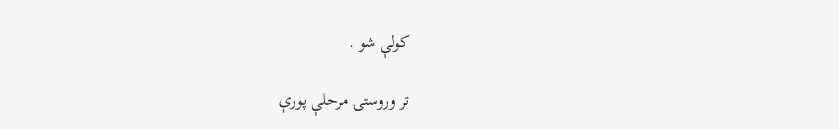کولې شو .

تر وروستۍ مرحلې پورې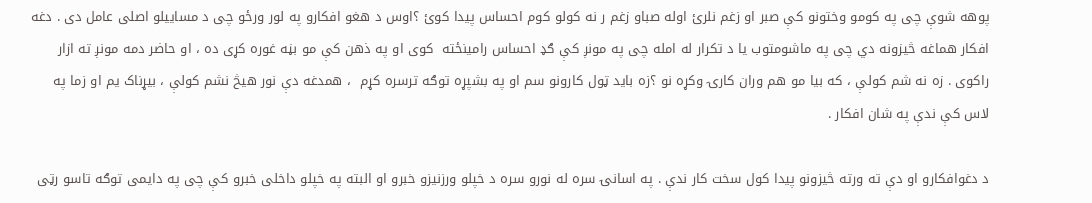پوهه شوې چی په کومو وختونو کې صبر او زغم نلرئ اوله صباو زغم ر نه کولو کوم احساس پیدا کوئ ؟اوس د هغو افکارو په لور ورځو چی د مساییلو اصلی عامل دی . دغه افکار هماغه څیزونه دي چی په ماشومتوب یا د تکرار له امله چی په مونږ کې ګډ احساس رامینځته  کوی او په ذهن کې مو بڼه غوره کړی ده ، او حاضر دمه مونږ ته ازار راکوی . زه نه شم کولې ، که بیا مو هم وران کارۍ وکړه نو ؟زه باید ټول کارونو سم او په بشپړه توګه ترسره کړم  ، همدغه دې نور هیڅ نشم کولې ، بیړناک یم او زما په لاس کې ندې په شان افکار .

د دغوافکارو او دې ته ورته څیزونو پیدا کول سخت کار ندې . په اسانۍ سره له نورو سره د خپلو ورزنیزو خبرو او البته په خپلو داخلی خبرو کې چی په دایمی توګه تاسو رټی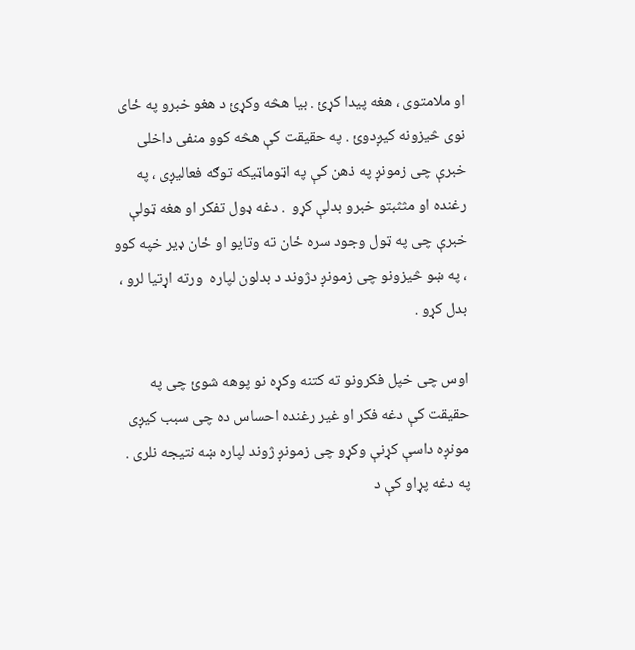او ملامتوی ، هغه پیدا کړئ . بیا هڅه وکړئ د هغو خبرو په ځای نوی څیزونه کیږدوئ . په حقیقت کې هڅه کوو منفی داخلی خبرې چی زمونږ په ذهن کې په اټوماټیکه توګه فعالیږی ، په رغنده او مثثبتو خبرو بدلې کړو  . دغه ډول تفکر او هغه ټولې خبرې چی په ټول وجود سره ځان ته وتایو او ځان ډیر خپه کوو ، په ښو څیزونو چی زمونږ دژوند د بدلون لپاره  ورته اړتیا لرو ، بدل کړو .

اوس چی خپل فکرونو ته کتنه وکړه نو پوهه شوئ چی په حقیقت کې دغه فکر او غیر رغنده احساس ده چی سبب کیږی مونږه داسې کړنې وکړو چی زمونږ ژوند لپاره ښه نتیجه نلری . په دغه پړاو کې د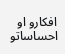افکارو او احساساتو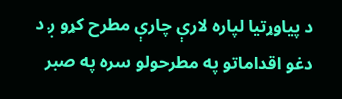د پیاوړتیا لپاره لارې چارې مطرح کړو ږ د دغو اقداماتو په مطرحولو سره په صبر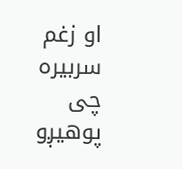او زغم سربیره چی پوهیږو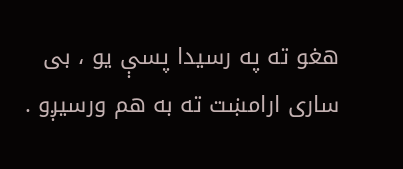هغو ته په رسیدا پسې یو ، بی ساری ارامښت ته به هم ورسیږو .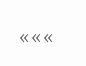«««